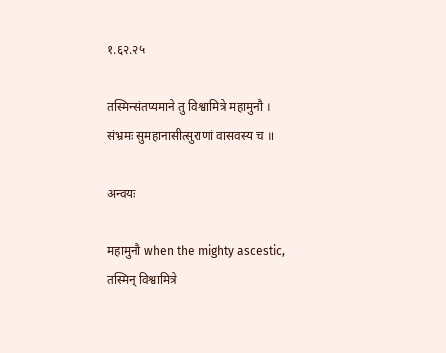१.६२.२५

तस्मिन्संतप्यमाने तु विश्वामित्रे महामुनौ ।
संभ्रमः सुमहानासीत्सुराणां वासवस्य च ॥

अन्वयः

महामुनौ when the mighty ascestic, तस्मिन् विश्वामित्रे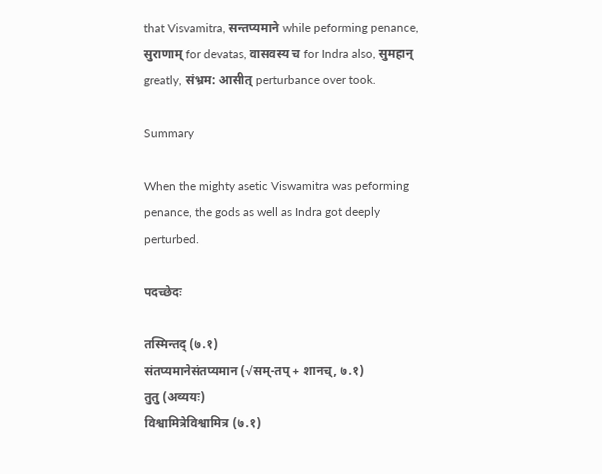that Visvamitra, सन्तप्यमाने while peforming penance, सुराणाम् for devatas, वासवस्य च for Indra also, सुमहान् greatly, संभ्रम: आसीत् perturbance over took.

Summary

When the mighty asetic Viswamitra was peforming penance, the gods as well as Indra got deeply perturbed.

पदच्छेदः

तस्मिन्तद् (७.१)
संतप्यमानेसंतप्यमान (√सम्-तप् + शानच्, ७.१)
तुतु (अव्ययः)
विश्वामित्रेविश्वामित्र (७.१)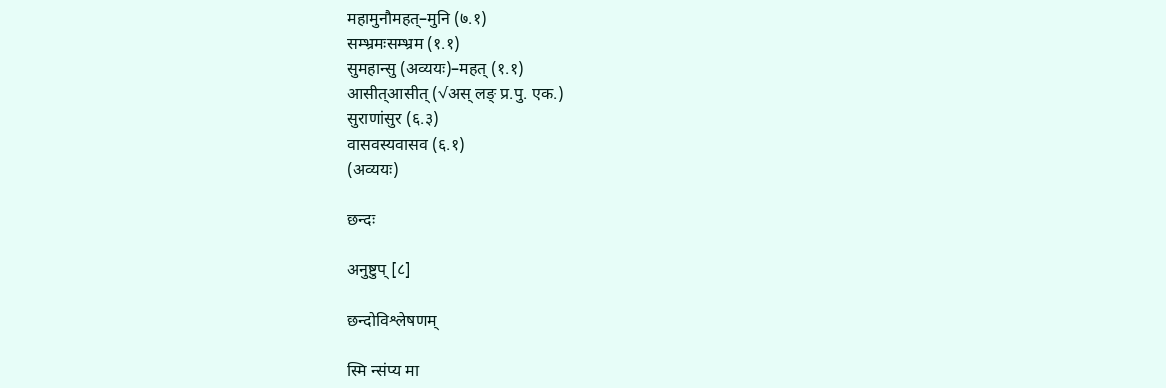महामुनौमहत्–मुनि (७.१)
सम्भ्रमःसम्भ्रम (१.१)
सुमहान्सु (अव्ययः)–महत् (१.१)
आसीत्आसीत् (√अस् लङ् प्र.पु. एक.)
सुराणांसुर (६.३)
वासवस्यवासव (६.१)
(अव्ययः)

छन्दः

अनुष्टुप् [८]

छन्दोविश्लेषणम्

स्मि न्संप्य मा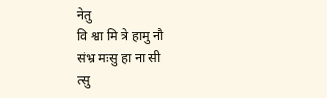नेतु
वि श्वा मि त्रे हामु नौ
संभ्र मःसु हा ना सी
त्सु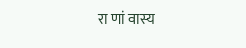रा णां वास्य